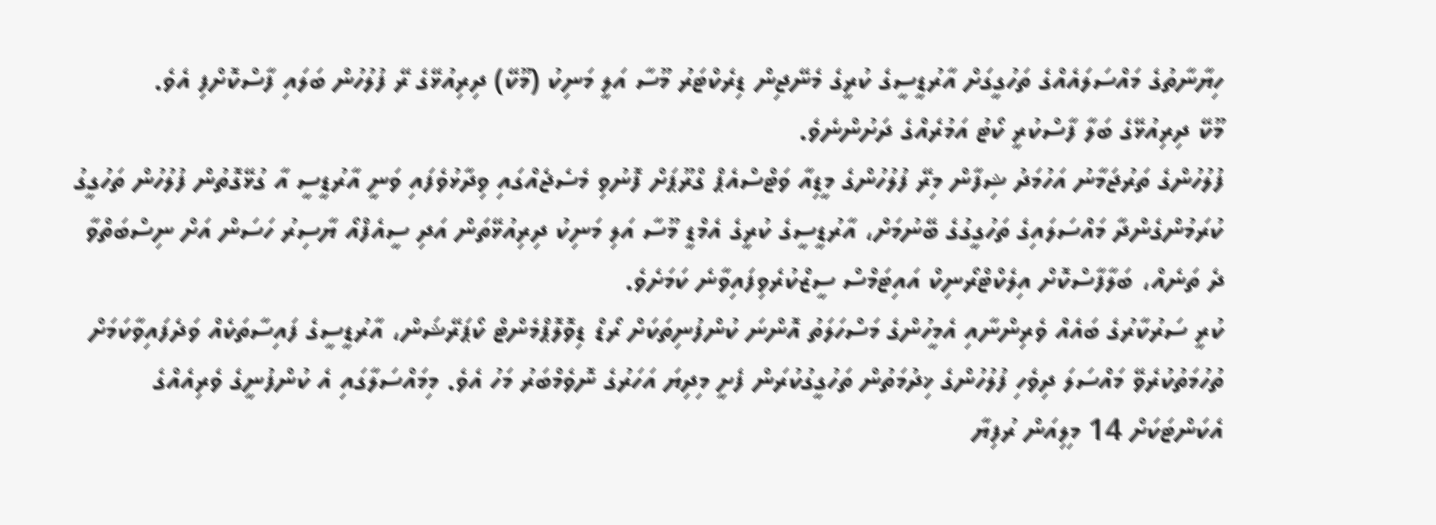ހިޔާނާތުގެ މައްސަލައެއްގެ ތަހުގީގަށް އާރުޑީސީގެ ކުރީގެ މެނޭޖިން ޑިރެކްޓަރު މޫސާ އަލީ މަނިކު (މޫކޭ) ދިރިއުޅޭގެ ރޭ ފުލުހުން ބަލައި ފާސްކޮށްފި އެވެ.
މޫކޭ ދިރިއުޅޭގެ ބަލާ ފާސްކުރީ ކޯޓު އަމުރެއްގެ ދަށުންނެވެ.
ފުލުހުންގެ ތަރުޖަމާނު އަހުމަދު ޝިފާން މިރޭ ފުލުހުންގެ މީޑިއާ ވަޓްސްއެޕް ގްރޫޕަށް ފޮނުވި މެސެޖެއްގައި ވިދާޅުވެފައި ވަނީ އާރުޑީސީ އާ ގުޅޭގޮތުން ފުލުހުން ތަހުގީގު ކުރަމުންގެންދާ މައްސަލައިގެ ތަހުގީގުގެ ބޭނުމަށް، އާރުޑީސީގެ ކުރީގެ އެމްޑީ މޫސާ އަލި މަނިކު ދިރިއުޅޭތަން އަދި ސީއެފްއޯ ޔާސިރު ހަސަން އަށް ނިސްބަތްވާ ދެ ތަނެއް، ބަލާފާސްކޮށް އިލެކްޓްރޯނިކް އައިޓަމްސް ސީޒްކުރެވިފައިވާނެ ކަމަށެވެ.
ކުރީ ސަރުކާރުގެ ބައެއް ވެރިންނާއި އެމީހުންގެ މަސްހަލަތު އޮންނަ ކުންފުނިތަކަށް ރޯޑް ޑިވޮލޮޕްމެންޓް ކޯޕަރޭޝަން، އާރުޑީސީގެ ފައިސާތަކެއް ވަދެފައިވާކަމަށް ތުހުމަތުކުރެވޭ މައްސަލަ ދިވެހި ފުލުހުންގެ ޚިދުމަތުން ތަހުގީގުކުރަން ފެށީ މިދިޔަ އަހަރުގެ ނޮވެމްބަރު މަހު އެވެ. މިމައްސަލާގައި އެ ކުންފުނީގެ ވެރިއެއްގެ އެކަންޓަކަށް 14 މިލިއަން ރުފިޔާ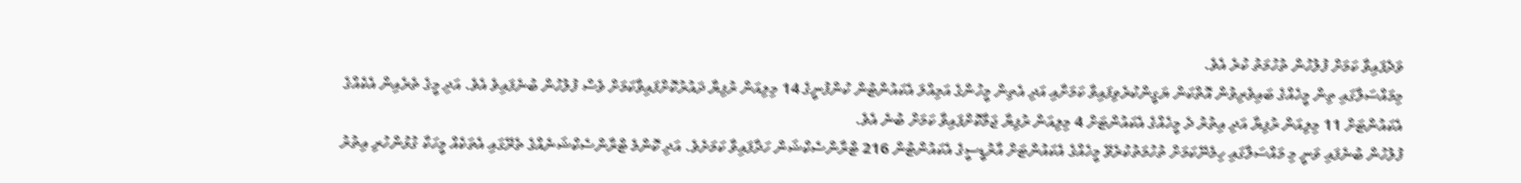ވަދެފައިވާ ކަމަށް ފުލުހުން ތުހުމަތު ކުރެ އެވެ.
މިމައްސަލާގައި ތިން މީހެއްގެ ބައިވެރިވުން އޮތްކަން ޔަގީންކުރެވިފައިވާ ކަމަށާއި އަދި އެތިން މީހުންގެ އަމިއްލަ އެކައުންޓުން ކުންފުނީގެ 14 މިލިއަން ރުފިޔާ ދައުރުކޮށްފައިވާކަމަށް ވެސް ފުލުހުން ބުނެފައިވެ އެވެ. އަދި މީގެ ތެރެއިން އެކެއްގެ އެކައުންޓަށް 11 މިލިއަން ރުފިޔާ އަދި އިތުރު ދެ މީހެއްގެ އެކައުންޓަށް 4 މިލިއަން ރުފިޔާ ޖަމާކޮށްފައިވާ ކަމަށް ބުނެ އެވެ.
ފުލުހުން ބުނެފައި ވަނީ މި މައްސަލާގައި ހިމެނޭކަމަށް ތުހުމަތުކުރެވޭ މީހެއްގެ އެކައުންޓަށް އާރުޑީސީގެ އެކައުންޓުން 216 ޓްރާންސެކްޝަން ހަދާފައިވާ ކަމަށެވެ. އަދި ކޮންމެ ޓްރާންސެކްޝަނެއްގެ ތެރޭގައި އެތަކެއް މީހަކާ ގުޅުންހުރި އިތުރު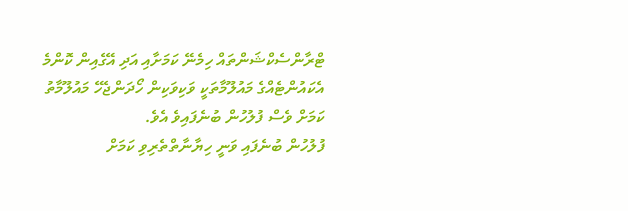ޓްރާންސެކްޝަންތައް ހިމެނޭ ކަމަށާއި އަދި އޭގެއިން ކޮންމެ އެކައުންޓެއްގެ މައުލޫމާތަކީ ވަކިވަކިން ހޯދަންޖެހޭ މައުލޫމާތު ކަމަށް ވެސް ފުލުހުން ބުނެފައިވެ އެވެ.
ފުލުހުން ބުނެފައި ވަނީ ހިޔާނާތްތެރިވި ކަމަށް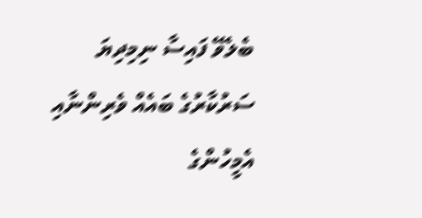ބެލެވޭ ފައިސާ ނިމިދިޔަ ސަރުކާރުގެ ބައެއް ވެރިންނާއި އެމީހުންގެ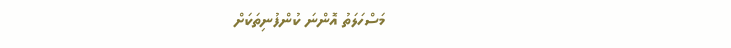މަސްހަލަތު އޮންނަ ކުންފުނިތަކަށް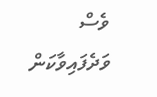ވެސް ވަދެފައިވާކަން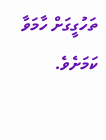ތަހުގީގަށް ހާމަވާ ކަމަށެވެ.